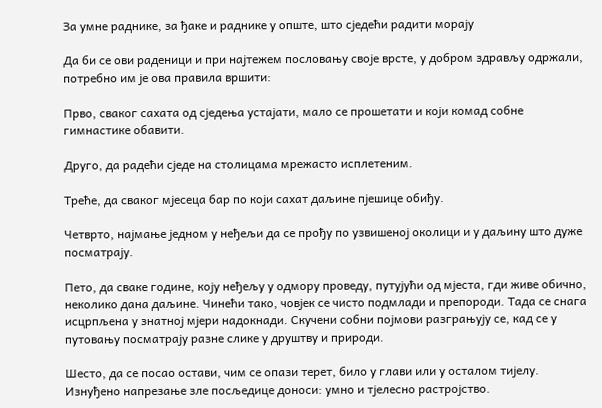За умне раднике, за ђаке и раднике у опште, што сједећи радити морају

Да би се ови раденици и при најтежем пословању своје врсте, у добром здрављу одржали, потребно им је ова правила вршити:

Прво, сваког сахата од сједења устајати, мало се прошетати и који комад собне гимнастике обавити.

Друго, да радећи сједе на столицама мрежасто исплетеним.

Треће, да сваког мјесеца бар по који сахат даљине пјешице обиђу.

Четврто, најмање једном у неђељи да се прођу по узвишеној околици и у даљину што дуже посматрају.

Пето, да сваке године, коју неђељу у одмору проведу, путујући од мјеста, гди живе обично, неколико дана даљине. Чинећи тако, човјек се чисто подмлади и препороди. Тада се снага исцрпљена у знатној мјери надокнади. Скучени собни појмови разграњују се, кад се у путовању посматрају разне слике у друштву и природи.

Шесто, да се посао остави, чим се опази терет, било у глави или у осталом тијелу. Изнуђено напрезање зле посљедице доноси: умно и тјелесно растројство.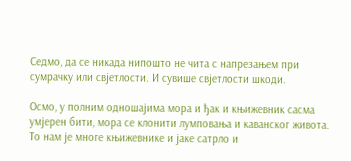Седмо, да се никада нипошто не чита с напрезањем при сумрачку или свјетлости. И сувише свјетлости шкоди.

Осмо, у полним одношајима мора и ђак и књижевник сасма умјерен бити, мора се клонити лумповања и каванског живота. То нам је многе књижевнике и јаке сатрло и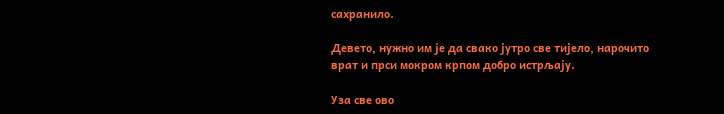сахранило.

Девето, нужно им је да свако јутро све тијело, нарочито врат и прси мокром крпом добро истрљају.

Уза све ово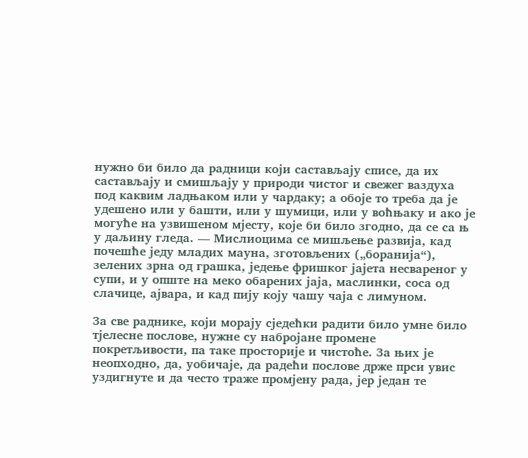нужно би било да радници који састављају списе, да их састављају и смишљају у природи чистог и свежег ваздуха под каквим ладњаком или у чардаку; а обоје то треба да је удешено или у башти, или у шумици, или у воћњаку и ако је могуће на узвишеном мјесту, које би било згодно, да се са њ у даљину гледа. — Мислиоцима се мишљење развија, кад почешће једу младих мауна, зготовљених („боранија“), зелених зрна од грашка, једење фришког јајета несвареног у супи, и у опште на меко обарених јаја, маслинки, соса од слачице, ајвара, и кад пију коју чашу чаја с лимуном.

За све раднике, који морају сједећки радити било умне било тјелесне послове, нужне су набројане промене покретљивости, па таке просторије и чистоће. За њих је неопходно, да, уобичаје, да радећи послове држе прси увис уздигнуте и да често траже промјену рада, јер један те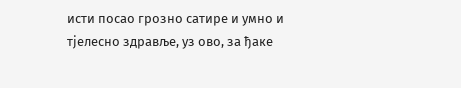исти посао грозно сатире и умно и тјелесно здравље, уз ово, за ђаке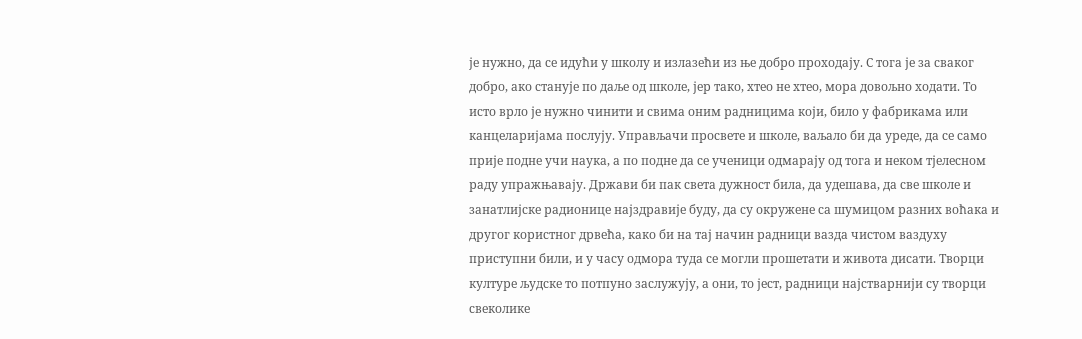је нужно, да се идући у школу и излазећи из ње добро проходају. С тога је за сваког добро, ако станује по даље од школе, јер тако, хтео не хтео, мора довољно ходати. То исто врло је нужно чинити и свима оним радницима који, било у фабрикама или канцеларијама послују. Управљачи просвете и школе, ваљало би да уреде, да се само прије подне учи наука, а по подне да се ученици одмарају од тога и неком тјелесном раду упражњавају. Држави би пак света дужност била, да удешава, да све школе и занатлијске радионице најздравије буду, да су окружене са шумицом разних воћака и другог користног дрвећа, како би на тај начин радници вазда чистом ваздуху приступни били, и у часу одмора туда се могли прошетати и живота дисати. Творци културе људске то потпуно заслужују, а они, то јест, радници најстварнији су творци свеколике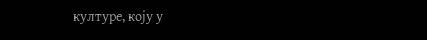културе, коју у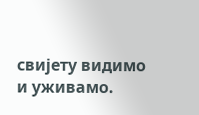свијету видимо и уживамо.